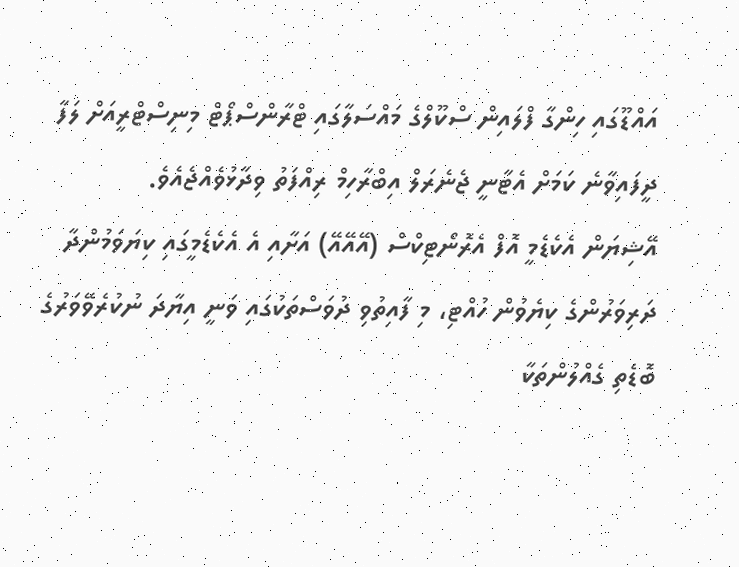އައްޑޫގައި ހިންގާ ފްލައިން ސްކޫލްގެ މައްސަލާގައި ޓްރާންސްޕޯޓް މިނިސްޓްރީއަށް ލަފާ ދީފައިވާނެ ކަމަށް އެޓާނީ ޖެނެރަލް އިބްރާހިމް ރިއްފަތު ވިދާޅުވެއްޖެއެވެ.
އޭޝިޔަން އެކެޑެމީ އޮފް އެރޮނޯޓިކްސް (އޭއޭއޭ) އަށާއި އެ އެކެޑެމީގައި ކިޔަވަމުންދާ ދަރިވަރުންގެ ކިޔެވުން ހުއްޓި، މި ފާއިތުވި ދުވަސްތަކުގައި ވަނީ އިޔާދަ ނުކުރެވޭވަރުގެ ބޮޑެތި ގެއްލުންތަކާ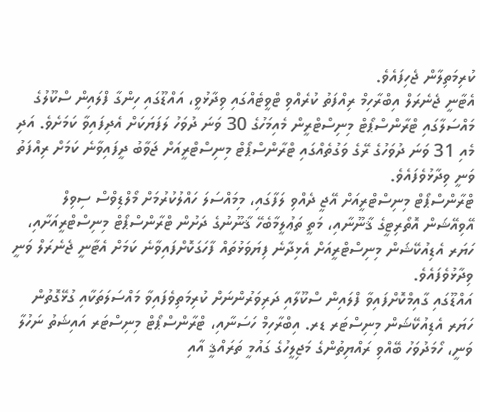ކުރިމަތިލާން ޖެހިފައެވެ.
އެޓާނީ ޖެނެރަލް އިބްރާހިމް ރިއްފަތު ކުރެއްވި ޓްވީޓެއްގައި ވިދާޅުވީ، އައްޑޫގައި ހިންގާ ފްލައިން ސްކޫލުގެ މައްސަލާގައި ޓްރާންސްޕޯޓް މިނިސްޓްރީން މެއިމަހުގެ 30 ވަނަ ދުވަހު ލަފަޔަކަށް އެދިފައިވާ ކަމަށެވެ. އަދި މެއި 31 ވަނަ ދުވަހުގެ ރޭގެ ވަގުތެއްގައި ޓްރާންސްޕޯޓް މިނިސްޓްރީއަށް ޖަވާބު ދީފައިވާނެ ކަމަށް ރިއްފަތު ވަނީ ވިދާޅުވެފައެވެ.
ޓްރާންސްޕޯޓް މިނިސްޓްރީއަށް އޭޖީ ދެއްވި ލަފާގައި، މިމައްސަލަ ހައްލުކުރުމަށް މޯލްޑިވްސް ސިވިލް އޭވިއޭޝަން އޮތޯރިޓީގެ ޤާނޫނާއި، މަތީ ތަޢުލީމާބެހޭ ޤާނޫނުގެ ދަށުން ޓްރާންސްޕޯޓް މިނިސްޓްރީއަށާއި، ހަޔަރ އެޑިއުކޭޝަން މިނިސްޓްރީއަށް އެޅިދާނެ ފިޔަވަޅުތައް ފާހަގަކޮށްފައިވާނެ ކަމަށް އެޓާނީ ޖެނެރަލް ވަނީ ވިދާޅުވެފައެވެ.
އައްޑޫގައި ގާއިމްކޮށްފައިވާ ފްލައިން ސްކޫލާއި ދަރިވަރުންނަށް ކުރިމަތިވެފައިވާ މައްސަލަތަކާއި ގުޅޭގޮތުން ހަޔަރ އެޑިއުކޭޝަން މިނިސްޓަރ ޑރ. އިބްރާހިމް ހަސަނާއި، ޓްރާންސްޕޯޓް މިނިސްޓަރ އައިޝަތު ނަހުލާ ވަނީ، ހޯމަދުވަހު ބޭއްވި ރައްޔިތުންގެ މަޖިލީހުގެ ގައުމީ ތަރައްޤީ އާއި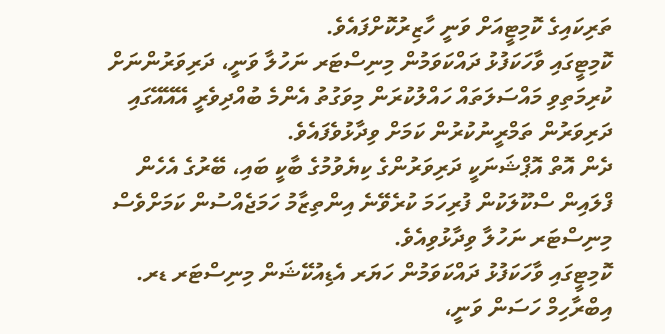ތަރިކައިގެ ކޮމިޓީއަށް ވަނީ ހާޒިރުކޮށްފައެވެ.
ކޮމިޓީގައި ވާހަކަފުޅު ދައްކަވަމުން މިނިސްޓަރ ނަހުލާ ވަނީ، ދަރިވަރުންނަށް ކުރިމަތިވި މައްސަލަތައް ހައްލުކުރަން މިވަގުތު އެންމެ ބުއްދިވެރީ އޭއޭއޭގައި ދަރިވަރުން ތަމްރީނުކުރުން ކަމަށް ވިދާޅުވެފައެވެ.
ދެން އޮތް އޮޕްޝަނަކީ ދަރިވަރުންގެ ކިޔެވުމުގެ ބާކީ ބައި، ބޭރުގެ އެހެން ފްލައިން ސްކޫލަކުން ފުރިހަމަ ކުރެވޭނެ އިންތިޒާމު ހަމަޖެއްސުން ކަމަށްވެސް މިނިސްޓަރ ނަހުލާ ވިދާޅުވިއެވެ.
ކޮމިޓީގައި ވާހަކަފުޅު ދައްކަވަމުން ހަޔަރ އެޑިއުކޭޝަން މިނިސްޓަރ ޑރ. އިބްރާހިމް ހަސަން ވަނީ،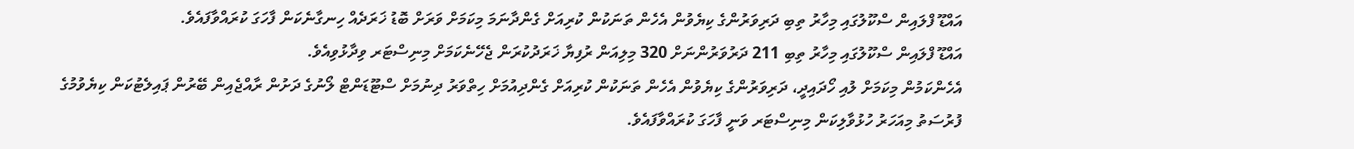އައްޑޫ ފްލައިން ސްކޫލުގައި މިހާރު ތިބި ދަރިވަރުންގެ ކިޔެވުން އެހެން ތަނަކުން ކުރިއަށް ގެންދާނަމަ މިކަމަށް ވަރަށް ބޮޑު ޚަރަދެއް ހިނގާނެކަން ފާހަގަ ކުރައްވާފައެވެ.
އައްޑޫ ފްލައިން ސްކޫލުގައި މިހާރު ތިބި 211 ދަރުވަރުންނަށް 320 މިލިއަން ރުފިޔާ ޚަރަދުކުރަން ޖެހޭނެކަމަށް މިނިސްޓަރ ވިދާޅުވިއެވެ.
އެހެންކަމުން މިކަމަށް ލުއި ހޯދައިދީ، ދަރިވަރުންގެ ކިޔެވުން އެހެން ތަނަކުން ކުރިއަށް ގެންދިއުމަށް ހިތްވަރު ދިނުމަށް ސްޓޫޑަންޓް ލޯނުގެ ދަށުން ރާއްޖެއިން ބޭރުން ޕައިލެޓުކަން ކިޔެވުމުގެ ފުރުސަތު މިއަހަރު ހުޅުވާލިކަން މިނިސްޓަރ ވަނީ ފާހަގަ ކުރައްވާފައެވެ.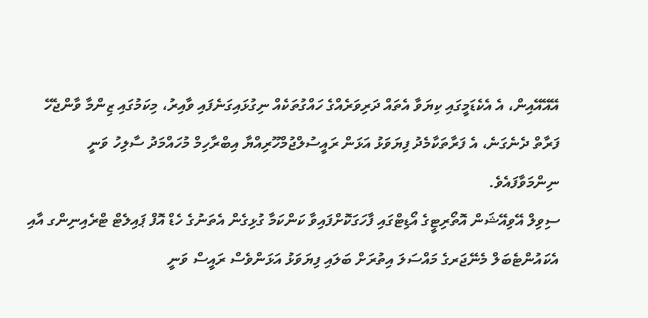އޭއޭއޭއިން، އެ އެކެޑަމީގައި ކިޔަވާ އެތައް ދަރިވަރެއްގެ ހައްގުތަކެއް ނިގުޅައިގަނެފައި ވާއިރު، މިކަމުގައި ޒިންމާ ވާންޖެހޭ ފަރާތް ދެނެގަނެ، އެ ފަރާތަކާމެދު ފިޔަވަޅު އަޅަން ރައީސުލްޖުމްހޫރިއްޔާ އިބްރާހިމް މުހައްމަދު ސާލިހު ވަނީ ނިންމަވާފައެވެ.
ސިވިލް އޭވިއޭޝަން އޮތޯރިޓީގެ އޯޑިޓްގައި ފާހަގަކޮށްފައިވާ ކަންކަމާ ގުޅިގެން އެތަނުގެ ހެޑް އޮފް ޕައިލެޓް ޓްރެއިނިންގ އާއި އެކައުންޓެބަލް މެނޭޖަރގެ މައްސަލަ އިތުރަށް ބަލައި ފިޔަވަޅު އަޅަންވެސް ރައީސް ވަނީ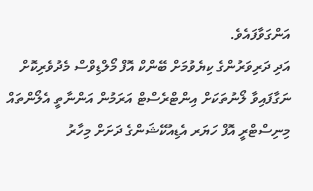އަންގަވާފައެވެ.
އަދި ދަރިވަރުންގެ ކިޔެވުމަށް ބޭންކް އޮފް މޯލްޑިވްސް މެދުވެރިކޮށް ނަގާފައިވާ ލޯނުތަކަށް އިންޓްރެސްޓް އަރަމުން އަންނާތީ އެލޯންތައް މިނިސްޓްރީ އޮފް ހަޔަރ އެޑިއުކޭޝަންގެ ދަށަށް މިހާރު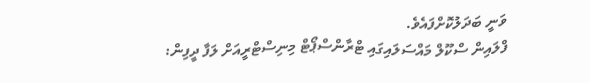ވަނީ ބަދަލުކޮށްފައެވެ.
ފްލައިން ސްކޫލް މައްސަލައިގައި ޓްރާންސްޕޯޓް މިނިސްޓްރީއަށް ލަފާ ދީފިން: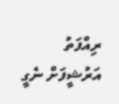ރިއްފަތު
އަރުޝީފަށް ނެގީ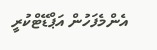އެންމެފަހުން އަޕްޑޭޓްކުރީ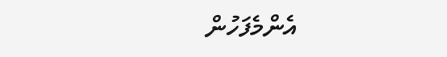އެންމެފަހުން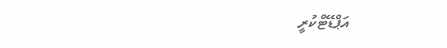އަޕްޑޭޓްކުރީ